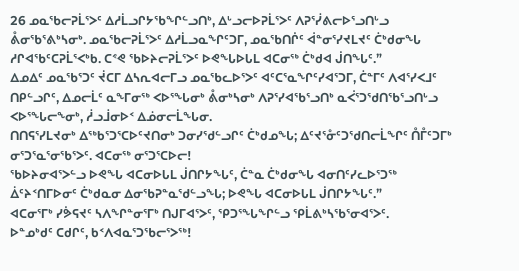26 ᓄᓇᖃᓕᕈᒫᕐᐳᑦ ᐃᓱᒫᓗᒋᔭᖃᖏᓪᓗᑎᒃ, ᐃᒡᓗᓕᐅᕈᒫᕐᐳᑦ ᐱᕈᕐᓰᕕᓕᐅᕐᓗᑎᒡᓗ ᕔᓂᖃᕐᕕᒃᓴᓂᒃ. ᓄᓇᖃᓕᕈᒫᕐᐳᑦ ᐃᓱᒫᓗᓇᖏᑦᑐᒥ, ᓄᓇᖃᑎᒌᑦ ᐋᓐᓂᕐᓯᔪᒪᔪᑦ ᑖᒃᑯᓂᖓ ᓱᒋᐊᖃᑦᑕᕈᒫᕐᐸᒃᑲ. ᑕᕝᕙ ᖃᐅᔨᓕᕈᒫᕐᐳᑦ ᐅᕙᖓᐅᒐᒪ ᐊᑕᓂᖅ ᑖᒃᑯᐊ ᒎᑎᖓᑦ.”
ᐃᓄᐃᑦ ᓄᓇᖃᕐᑐᑦ ᔫᑕᒥ ᐃᓴᕆᐊᓕᒥᓗ ᓄᓇᖃᓚᐅᕐᐳᑦ ᐊᑦᑕᕐᓇᖏᑦᓯᐊᕐᑐᒥ, ᑖᓐᒥᑦ ᐱᐊᕐᓯᐸᒧᑦ ᑎᑭᓪᓗᒋᑦ, ᐃᓄᓕᒫᑦ ᓇᖕᒥᓂᖅ ᐸᐅᕐᖓᓂᒃ ᕔᓂᒃᓴᓂᒃ ᐱᕈᕐᓯᐊᖃᕐᓗᑎᒃ ᓇᐹᕐᑐᖁᑎᖃᕐᓗᑎᒡᓗ ᐸᐅᕐᖓᓕᖕᓂᒃ, ᓲᓗᒨᓂᐅᑉ ᐃᓅᓂᓕᒫᖓᓂ.
ᑎᑎᕋᕐᓯᒪᔪᓂᒃ ᐃᖅᑲᕐᑐᕐᑕᐅᑦᔪᑎᓂᒃ ᑐᓂᓯᖁᓪᓗᒋᑦ ᑖᒃᑯᓄᖓ; ᐃᑦᔪᕐᓁᑦᑐᖁᑎᓕᒫᖏᑦ ᑍᒤᑦᑐᒥᒃ ᓂᕐᑐᕐᓇᕐᓂᖃᕐᐳᑦ. ᐊᑕᓂᖅ ᓂᕐᑐᕐᑕᐅᓕ!
ᖃᐅᔨᓂᐊᕐᐳᓪᓗ ᐅᕙᖓ ᐊᑕᓂᐅᒐᒪ ᒎᑎᒋᔭᖓᑦ, ᑖᓐᓇ ᑖᒃᑯᓂᖓ ᐊᓂᑎᑦᓯᓚᐅᕐᑐᖅ ᐄᑦᔨᑉᑎᒥᐅᓂᑦ ᑖᒃᑯᓇᓂ ᐃᓂᖃᕈᓐᓇᖁᓪᓗᖓ; ᐅᕙᖓ ᐊᑕᓂᐅᒐᒪ ᒎᑎᒋᔭᖓᑦ.”
ᐊᑕᓂᕐᒥᒃ ᓯᕘᕋᔪᑦ ᓴᐱᖏᓐᓂᕐᒥᒃ ᑎᒍᒥᐊᕐᐳᑦ, ᕿᑐᕐᖓᖏᓪᓗ ᕿᒫᕕᒃᓴᖃᕐᓂᐊᕐᐳᑦ.
ᐅᓐᓄᒃᑯᑦ ᑕᑯᒋᑦ, ᑲᑉᐱᐊᓇᕐᑐᖃᓕᕐᐳᖅ!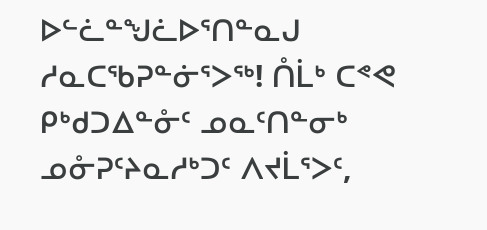ᐅᓪᓛᓐᖑᓛᐅᕐᑎᓐᓇᒍ ᓱᓇᑕᖃᕈᓐᓃᕐᐳᖅ! ᑍᒫᒃ ᑕᕝᕙ ᑭᒃᑯᑐᐃᓐᓁᑦ ᓄᓇᑦᑎᓐᓂᒃ ᓄᓁᕈᑦᔨᓇᓱᒃᑐᑦ ᐱᔪᒫᕐᐳᑦ,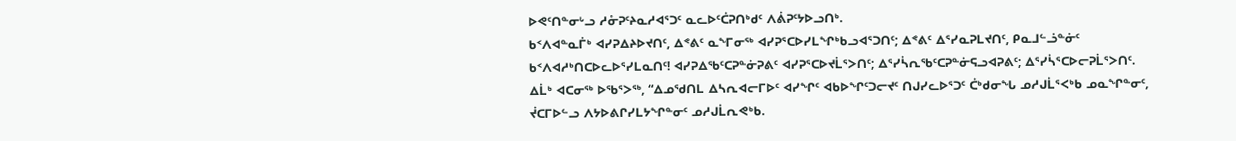ᐅᕙᑦᑎᓐᓂᒡᓗ ᓱᓁᕈᑦᔨᓇᓱᐊᕐᑐᑦ ᓇᓚᐅᑦᑖᕈᑎᒃᑯᑦ ᐱᕖᕈᑦᔭᐅᓗᑎᒃ.
ᑲᑉᐱᐊᓐᓇᒦᒃ ᐊᓯᕈᐃᔨᐅᔪᑎᑦ, ᐃᕝᕕᑦ ᓇᖕᒥᓂᖅ ᐊᓯᕈᕐᑕᐅᓯᒪᖏᒃᑲᓗᐊᕐᑐᑎᑦ; ᐃᕝᕕᑦ ᐃᕐᓯᓇᕈᒪᔪᑎᑦ, ᑭᓇᒧᓪᓘᓐᓃᑦ ᑲᑉᐱᐊᓱᒃᑎᑕᐅᓚᐅᕐᓯᒪᓇᑎᑦ! ᐊᓯᕈᐃᖃᑦᑕᕈᓐᓃᕈᕕᑦ ᐊᓯᕈᕐᑕᐅᔪᒫᕐᐳᑎᑦ; ᐃᕐᓯᓵᕆᖃᑦᑕᕈᓐᓃᕋᓗᐊᕈᕕᑦ; ᐃᕐᓯᓵᕐᑕᐅᓕᕈᒫᕐᐳᑎᑦ.
ᐃᒫᒃ ᐊᑕᓂᖅ ᐅᖃᕐᐳᖅ, “ᐃᓄᖁᑎᒪ ᐃᓴᕆᐊᓕᒥᐅᑦ ᐊᓯᖏᑦ ᐊᑲᐅᖏᑦᑐᓕᔪᑦ ᑎᒍᓯᓚᐅᕐᑐᑦ ᑖᒃᑯᓂᖓ ᓄᓱᒍᒫᕐᐸᒃᑲ ᓄᓇᖏᓐᓂᑦ, ᔫᑕᒥᐅᓪᓗ ᐱᔭᐅᕕᒋᓯᒪᔭᖏᓐᓂᑦ ᓄᓱᒍᒫᕆᕙᒃᑲ.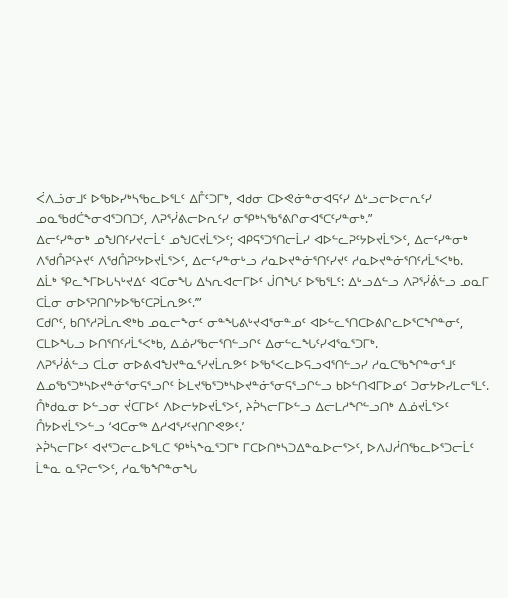ᐹᐱᓘᓂᒧᑦ ᐅᖃᐅᓯᒃᓴᖃᓚᐅᕐᒪᑦ ᐃᒤᑦᑐᒥᒃ, ᐊᑯᓂ ᑕᐅᕙᓃᓐᓂᐊᕋᑦᓯ ᐃᒡᓗᓕᐅᓕᕆᑦᓯ ᓄᓇᖃᑯᑖᖕᓂᐊᕐᑐᑎᑐᑦ, ᐱᕈᕐᓰᕕᓕᐅᕆᑦᓯ ᓂᕿᒃᓴᖃᕐᕕᒋᓂᐊᕐᑕᑦᓯᓐᓂᒃ.”
ᐃᓕᑦᓯᓐᓂᒃ ᓄᖑᑎᑦᓯᔪᓕᒫᑦ ᓄᖑᑕᔪᒫᕐᐳᑦ; ᐊᑭᕋᕐᑐᕐᑎᓕᒫᓯ ᐊᐅᓪᓚᕈᑦᔭᐅᔪᒫᕐᐳᑦ, ᐃᓕᑦᓯᓐᓂᒃ ᐱᖁᑍᕈᑦᔨᔪᑦ ᐱᖁᑍᕈᑦᔭᐅᔪᒫᕐᐳᑦ, ᐃᓕᑦᓯᓐᓂᒡᓗ ᓱᓇᐅᔪᓐᓃᕐᑎᑦᓯᔪᑦ ᓱᓇᐅᔪᓐᓃᕐᑎᑦᓱᒫᕐᐸᒃᑲ.
ᐃᒫᒃ ᕿᓚᖕᒥᐅᒐᓴᒡᔪᐃᑦ ᐊᑕᓂᖓ ᐃᓴᕆᐊᓕᒥᐅᑦ ᒎᑎᖓᑦ ᐅᖃᕐᒪᑦ: ᐃᒡᓗᐃᓪᓗ ᐱᕈᕐᓰᕖᓪᓗ ᓄᓇᒥ ᑕᒫᓂ ᓂᐅᕐᕈᑎᒋᔭᐅᖃᑦᑕᕈᒫᕆᕗᑦ.’”
ᑕᑯᒋᑦ, ᑲᑎᕐᓱᕈᒫᕆᕙᒃᑲ ᓄᓇᓕᖕᓂᑦ ᓂᓐᖓᕕᒡᔪᐊᕐᓂᓐᓄᑦ ᐊᐅᓪᓚᕐᑎᑕᐅᕕᒋᓚᐅᕐᑕᖏᓐᓂᑦ, ᑕᒪᐅᖓᓗ ᐅᑎᕐᑎᑦᓱᒫᕐᐸᒃᑲ, ᐃᓅᓯᖃᓕᕐᑎᓪᓗᒋᑦ ᐃᓂᓪᓚᖓᑦᓯᐊᕐᓇᕐᑐᒥᒃ.
ᐱᕈᕐᓰᕖᓪᓗ ᑕᒫᓂ ᓂᐅᕕᐊᖑᔪᓐᓇᕐᓯᔪᒫᕆᕗᑦ ᐅᖃᕐᐸᓚᐅᕋᓗᐊᕐᑎᓪᓗᓯ ᓱᓇᑕᖃᖏᓐᓂᕐᒧᑦ ᐃᓄᖃᕐᑐᒃᓴᐅᔪᓐᓃᕐᓂᕋᕐᓗᒋᑦ ᐆᒪᔪᖃᕐᑐᒃᓴᐅᔪᓐᓃᕐᓂᕋᕐᓗᒋᓪᓗ ᑲᐅᓪᑎᐊᒥᐅᓄᑦ ᑐᓂᔭᐅᓯᒪᓕᕐᒪᑦ.
ᑍᒃᑯᓇᓂ ᐅᓪᓗᓂ ᔫᑕᒥᐅᑦ ᐱᐅᓕᔭᐅᔪᒫᕐᐳᑦ, ᔨᕉᓴᓕᒥᐅᓪᓗ ᐃᓕᒪᓱᖏᓪᓗᑎᒃ ᐃᓅᔪᒫᕐᐳᑦ ᑍᔭᐅᔪᒫᕐᐳᓪᓗ ‘ᐊᑕᓂᖅ ᐃᓱᐊᕐᓯᑦᔪᑎᒋᕙᕗᑦ.’
ᔨᕉᓴᓕᒥᐅᑦ ᐊᔪᕐᑐᓕᓚᐅᕐᒪᑕ ᕿᒃᓵᖕᓇᕐᑐᒥᒃ ᒥᑕᐅᑎᒃᓴᑐᐃᓐᓇᐅᓕᕐᐳᑦ, ᐅᐱᒍᓲᑎᖃᓚᐅᕐᑐᓕᒫᑦ ᒫᓐᓇ ᓇᕐᕈᓕᕐᐳᑦ, ᓱᓇᖃᖏᓐᓂᖓ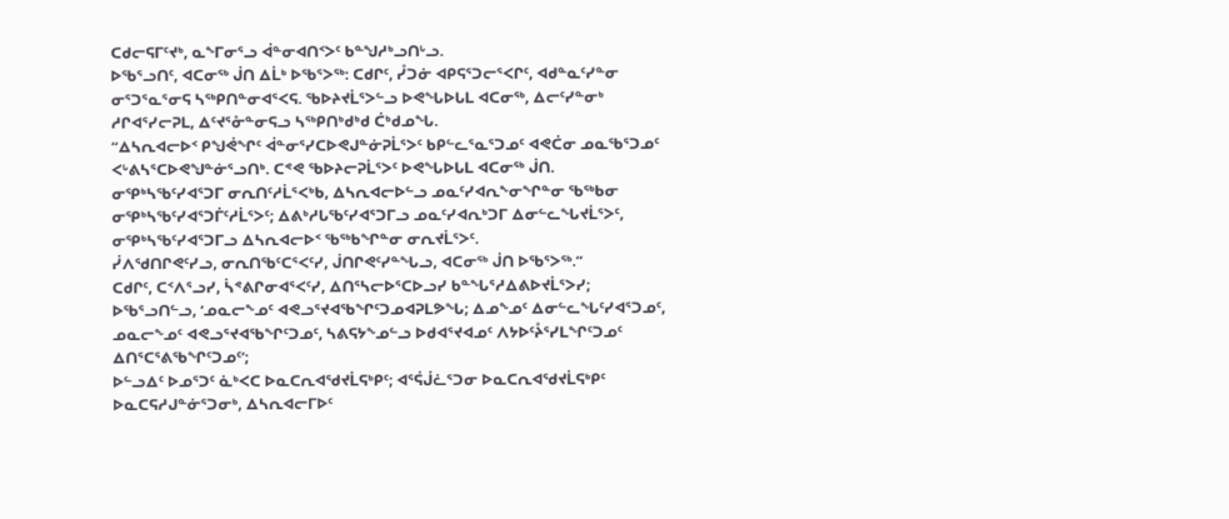ᑕᑯᓕᕋᒥᑦᔪᒃ, ᓇᖕᒥᓂᕐᓗ ᐋᓐᓂᐊᑎᑉᐳᑦ ᑲᓐᖑᓱᒃᓗᑎᒡᓗ.
ᐅᖃᕐᓗᑎᑦ, ᐊᑕᓂᖅ ᒎᑎ ᐃᒫᒃ ᐅᖃᕐᐳᖅ: ᑕᑯᒋᑦ, ᓮᑐᓃ ᐊᑭᕋᕐᑐᓕᕐᐸᒋᑦ, ᐊᑯᓐᓇᑦᓯᓐᓂ ᓂᕐᑐᕐᓇᕐᓂᕋ ᓴᖅᑭᑎᓐᓂᐊᕐᐸᕋ. ᖃᐅᔨᔪᒫᕐᐳᓪᓗ ᐅᕙᖓᐅᒐᒪ ᐊᑕᓂᖅ, ᐃᓕᑦᓯᓐᓂᒃ ᓱᒋᐊᕐᓯᓕᕈᒪ, ᐃᑦᔪᕐᓁᓐᓂᕋᓗ ᓴᖅᑭᑎᒃᑯᒃᑯ ᑖᒃᑯᓄᖓ.
“ᐃᓴᕆᐊᓕᐅᑉ ᑭᖑᕚᖏᑦ ᐋᓐᓂᕐᓯᑕᐅᕙᒍᓐᓃᕈᒫᕐᐳᑦ ᑲᑭᓪᓚᕐᓇᕐᑐᓄᑦ ᐊᕙᑖᓂ ᓄᓇᖃᕐᑐᓄᑦ ᐸᒡᕕᓴᕐᑕᐅᕙᖑᓐᓃᕐᓗᑎᒃ. ᑕᕝᕙ ᖃᐅᔨᓕᕈᒫᕐᐳᑦ ᐅᕙᖓᐅᒐᒪ ᐊᑕᓂᖅ ᒎᑎ.
ᓂᕿᒃᓴᖃᑦᓯᐊᕐᑐᒥ ᓂᕆᑎᑦᓱᒫᕐᐸᒃᑲ, ᐃᓴᕆᐊᓕᐅᓪᓗ ᓄᓇᑦᓯᐊᕆᖕᓂᖏᓐᓂ ᖃᖅᑲᓂ ᓂᕿᒃᓴᖃᑦᓯᐊᕐᑐᒦᑦᓱᒫᕐᐳᑦ; ᐃᕕᒃᓱᒐᖃᑦᓯᐊᕐᑐᒥᓗ ᓄᓇᑦᓯᐊᕆᒃᑐᒥ ᐃᓂᓪᓚᖓᔪᒫᕐᐳᑦ, ᓂᕿᒃᓴᖃᑦᓯᐊᕐᑐᒥᓗ ᐃᓴᕆᐊᓕᐅᑉ ᖃᖅᑲᖏᓐᓂ ᓂᕆᔪᒫᕐᐳᑦ.
ᓰᐱᖁᑎᒋᕙᑦᓯᓗ, ᓂᕆᑎᖃᑦᑕᕐᐸᑦᓯ, ᒎᑎᒋᕙᑦᓯᓐᖓᓗ, ᐊᑕᓂᖅ ᒎᑎ ᐅᖃᕐᐳᖅ.”
ᑕᑯᒋᑦ, ᑕᑉᐱᕐᓗᓯ, ᓵᕝᕕᒋᓂᐊᕐᐸᑦᓯ, ᐃᑎᕐᓴᓕᐅᕐᑕᐅᓗᓯ ᑲᓐᖓᕐᓱᐃᕕᐅᔪᒫᕐᐳᓯ;
ᐅᖃᕐᓗᑎᓪᓗ, ‘ᓄᓇᓕᖕᓄᑦ ᐊᕙᓗᕐᔪᐊᖃᖏᑦᑐᓄᐊᕈᒪᕗᖓ; ᐃᓄᖕᓄᑦ ᐃᓂᓪᓚᖓᑦᓯᐊᕐᑐᓄᑦ, ᓄᓇᓕᖕᓄᑦ ᐊᕙᓗᕐᔪᐊᖃᖏᑦᑐᓄᑦ, ᓴᕕᕋᔭᖕᓄᓪᓗ ᐅᑯᐊᕐᔪᐊᓄᑦ ᐱᔭᐅᑦᔧᕐᓯᒪᖏᑦᑐᓄᑦ ᐃᑎᕐᑕᕐᕕᖃᖏᑦᑐᓄᑦ’;
ᐅᓪᓗᐃᑦ ᐅᓄᕐᑐᑦ ᓈᒃᐸᑕ ᐅᓇᑕᕆᐊᖁᔪᒫᕋᒃᑭᑦ; ᐊᕐᕌᒎᓛᕐᑐᓂ ᐅᓇᑕᕆᐊᖁᔪᒫᕋᒃᑭᑦ ᐅᓇᑕᕋᓱᒍᓐᓃᕐᑐᓂᒃ, ᐃᓴᕆᐊᓕᒥᐅᑦ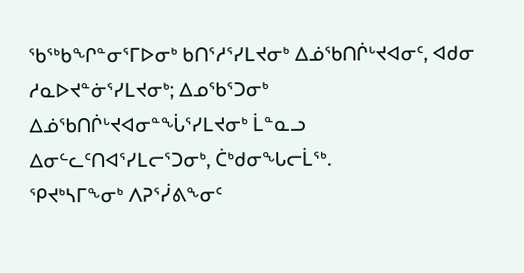ᖃᖅᑲᖏᓐᓂᕐᒥᐅᓂᒃ ᑲᑎᕐᓱᕐᓯᒪᔪᓂᒃ ᐃᓅᖃᑎᒌᒡᔪᐊᓂᑦ, ᐊᑯᓂ ᓱᓇᐅᔪᓐᓃᕐᓯᒪᔪᓂᒃ; ᐃᓄᖃᕐᑐᓂᒃ ᐃᓅᖃᑎᒌᒡᔪᐊᓂᓐᖔᕐᓯᒪᔪᓂᒃ ᒫᓐᓇᓗ ᐃᓂᓪᓚᑦᑎᐊᕐᓯᒪᓕᕐᑐᓂᒃ, ᑖᒃᑯᓂᖓᓕᒫᖅ.
ᕿᔪᒃᓴᒥᖕᓂᒃ ᐱᕈᕐᓰᕕᖕᓂᑦ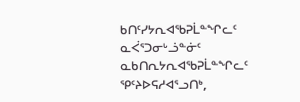ᑲᑎᑦᓯᔭᕆᐊᖃᕈᒫᓐᖏᓚᑦ ᓇᐹᕐᑐᓂᒡᓘᓐᓃᑦ ᓇᑲᑎᕆᔭᕆᐊᖃᕈᒫᓐᖏᓚᑦ ᕿᑦᔨᐅᕋᓱᐊᕐᓗᑎᒃ,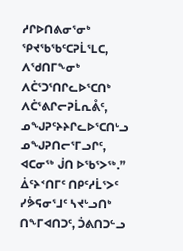ᓱᒋᐅᑎᕕᓂᕐᓂᒃ ᕿᔪᖃᖃᑦᑕᕈᒫᕐᒪᑕ, ᐱᖁᑎᒥᖕᓂᒃ ᐱᑖᕐᑐᕐᑎᒋᓚᐅᕐᑕᑎᒃ ᐱᑖᕐᕕᒋᓕᕈᒫᕆᕔᑦ, ᓄᖑᕈᑦᔨᔨᒋᓚᐅᕐᑕᑎᒡᓗ ᓄᖑᕈᑎᓕᕐᒥᓗᒋᑦ, ᐊᑕᓂᖅ ᒎᑎ ᐅᖃᕐᐳᖅ.”
ᐄᑦᔨᑉᑎᒥᑦ ᑎᑭᑦᓱᒫᕐᐳᑦ ᓯᕘᕋᓂᕐᒧᑦ ᓴᔪᒡᓗᑎᒃ ᑎᖕᒥᐊᑎᑐᑦ, ᑑᕕᑎᑐᓪᓗ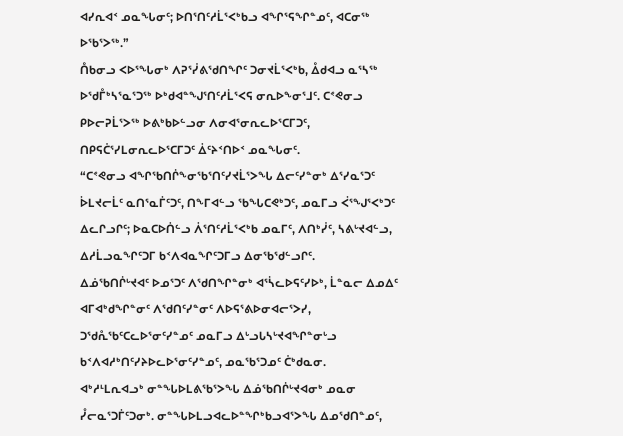ᐊᓯᕆᐊᑉ ᓄᓇᖓᓂᑦ; ᐅᑎᕐᑎᑦᓱᒫᕐᐸᒃᑲᓗ ᐊᖏᕐᕋᖏᓐᓄᑦ, ᐊᑕᓂᖅ ᐅᖃᕐᐳᖅ.”
ᑍᑲᓂᓗ ᐸᐅᕐᖓᓂᒃ ᐱᕈᕐᓰᕕᖁᑎᖏᑦ ᑐᓂᔪᒫᕐᐸᒃᑲ, ᐂᑯᐊᓗ ᓇᕐᓴᖅ ᐅᖁᒤᒃᓴᕐᓇᕐᑐᖅ ᐅᒃᑯᐊᓐᖑᕐᑎᑦᓱᒫᕐᐸᕋ ᓂᕆᐅᖕᓂᕐᒧᑦ. ᑕᕝᕙᓂᓗ ᑭᐅᓕᕈᒫᕐᐳᖅ ᐅᕕᒃᑲᐅᓪᓗᓂ ᐱᓂᐊᕐᓂᕆᓚᐅᕐᑕᒥᑐᑦ, ᑎᑭᕋᑖᕐᓯᒪᓂᕆᓚᐅᕐᑕᒥᑐᑦ ᐄᑦᔨᑉᑎᐅᑉ ᓄᓇᖓᓂᑦ.
“ᑕᕝᕙᓂᓗ ᐊᖏᖃᑎᒌᖕᓂᖃᕐᑎᑦᓯᔪᒫᕐᐳᖓ ᐃᓕᑦᓯᓐᓂᒃ ᐃᕐᓯᓇᕐᑐᑦ ᐆᒪᔪᓕᒫᑦ ᓇᑎᕐᓇᒦᑦᑐᑦ, ᑎᖕᒥᐊᓪᓗ ᖃᖓᑕᕙᒃᑐᑦ, ᓄᓇᒥᓗ ᐹᕐᖑᕐᐸᒃᑐᑦ ᐃᓚᒋᓗᒋᑦ; ᐅᓇᑕᐅᑏᓪᓗ ᐲᕐᑎᑦᓱᒫᕐᐸᒃᑲ ᓄᓇᒥᑦ, ᐱᑎᒃᓰᑦ, ᓴᕕᒡᔪᐊᓪᓗ, ᐃᓱᒫᓗᓇᖏᑦᑐᒥ ᑲᑉᐱᐊᓇᖏᑦᑐᒥᓗ ᐃᓂᖃᖁᓪᓗᒋᑦ.
ᐃᓅᖃᑎᒌᒡᔪᐊᑦ ᐅᓄᕐᑐᑦ ᐱᖁᑎᖏᓐᓂᒃ ᐊᕐᓵᓚᐅᕋᑦᓯᐅᒃ, ᒫᓐᓇᓕ ᐃᓄᐃᑦ ᐊᒥᐊᒃᑯᖏᓐᓂᑦ ᐱᖁᑎᑦᓯᓐᓂᑦ ᐱᐅᕋᕐᕕᐅᓂᐊᓕᕐᐳᓯ, ᑐᖁᕅᖃᑦᑕᓚᐅᕐᓂᑦᓯᓐᓄᑦ ᓄᓇᒥᓗ ᐃᒡᓗᒐᓴᒡᔪᐊᖏᓐᓂᒡᓗ ᑲᑉᐱᐊᓱᒃᑎᑦᓯᔨᐅᓚᐅᕐᓂᑦᓯᓐᓄᑦ, ᓄᓇᖃᕐᑐᓄᑦ ᑖᒃᑯᓇᓂ.
ᐊᒃᓱᒻᒪᕆᐊᓗᒃ ᓂᓐᖓᐅᒪᕕᖃᕐᐳᖓ ᐃᓅᖃᑎᒌᒡᔪᐊᓂᒃ ᓄᓇᓂ ᓮᓕᓇᕐᑐᒦᑦᑐᓂᒃ. ᓂᓐᖓᐅᒪᓗᐊᓚᐅᓐᖏᒃᑲᓗᐊᕐᐳᖓ ᐃᓄᖁᑎᓐᓄᑦ,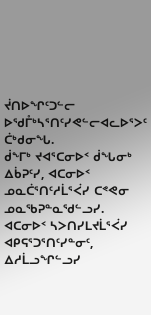ᔫᑎᐅᖏᑦᑐᓪᓕ ᐅᖁᒤᒃᓴᕐᑎᑦᓯᕙᓪᓕᐊᓚᐅᕐᐳᑦ ᑖᒃᑯᓂᖓ.
ᑰᖕᒥᒃ ᔪᐊᕐᑕᓂᐅᑉ ᑰᖓᓂᒃ ᐃᑳᕈᑦᓯ, ᐊᑕᓂᐅᑉ ᓄᓇᑖᕐᑎᑦᓱᒫᕐᐹᓯ ᑕᕝᕙᓂ ᓄᓇᖃᕈᓐᓇᖁᓪᓗᓯ. ᐊᑕᓂᐅᑉ ᓴᐳᑎᓯᒪᔪᒫᕐᐹᓯ ᐊᑭᕋᕐᑐᕐᑎᑦᓯᓐᓂᑦ, ᐃᓱᒫᓗᖏᓪᓗᓯ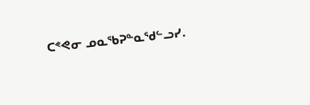ᑕᕝᕙᓂ ᓄᓇᖃᕈᓐᓇᖁᓪᓗᓯ.